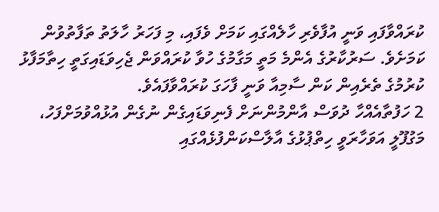ކުރައްވާފައި ވަނީ އުފާވެރި ހާލެއްގައި ކަމަށް ވެފައި، މި ފަހަރު ހާލަތު ތަފާތުވުން ކަމަށެވެ. ސަރުކާރުގެ އެންމެ މަތީ މަގާމުގެ ހުވާ ކުރައްވަން ޖެހިވަޑައިގަތީ ހިތާމަފާޅު ކުރުމުގެ ތެރެއިން ކަން ސާމިއާ ވަނީ ފާހަގަ ކުރައްވާފައެވެ.
2 ހަފުތާއެއްހާ ދުވަސް އާންމުންނަށް ފެނިވަޑައިގެން ނުގެން އުޅުއްވުމަށްފަހު، މަގުފޫލީ އަވަހާރަވީ ހިތްޕުޅުގެ އާލާސްކަންފުޅެއްގައި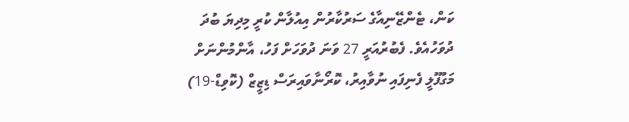ކަން، ޓެންޒޭނިއާގެ ސަރުކާރުން އިއުލާން ކުރީ މިދިޔަ ބުދަ ދުވަހުއެވެ. ފެބުރުއަރީ 27 ވަނަ ދުވަހަށް ފަހު، އާންމުންނަށް މަގުފޫލީ ފެނިފައި ނުވާއިރު، ކޮރޯނާވައިރަސް ޑިޒީޒް (ކޮވިޑް-19)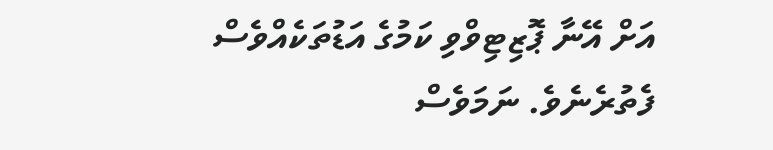އަށް އޭނާ ޕޮޒިޓިވްވި ކަމުގެ އަޑުތަކެއްވެސް ފެތުރެނެވެ. ނަމަވެސް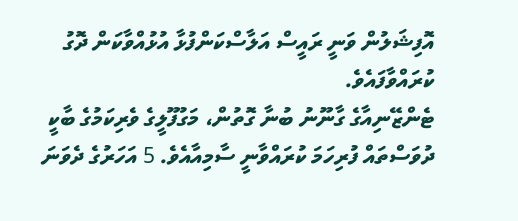އޮފިޝަލުން ވަނީ ރައީސް އަލާސްކަންފުޅާ އުޅުއްވާކަން ދޮގު ކުރައްވާފައެވެ.
ޓެންޒޭނިއާގެ ގާނޫނު ބުނާ ގޮތުން، މަގުފޫލީގެ ވެރިކަމުގެ ބާކީ ދުވަސްތައް ފުރިހަމަ ކުރައްވާނީ ސާމިއާއެވެ. 5 އަހަރުގެ ދެވަނަ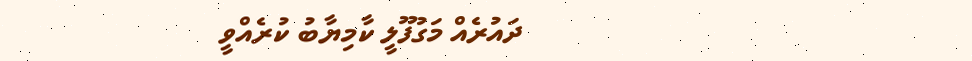ދައުރެއް މަގުފޫލީ ކާމިޔާބު ކުރެއްވީ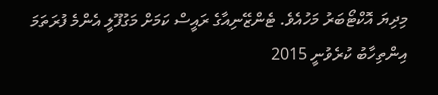މިދިޔަ އޮކްޓޯބަރު މަހުއެވެ. ޓެންޒޭނިއާގެ ރައީސް ކަމަށް މަގުފޫލީ އެންމެ ފުރަތަމަ އިންތިހާބު ކުރެވުނީ 2015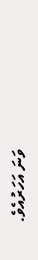ވަނަ އަހަރުއެވެ.